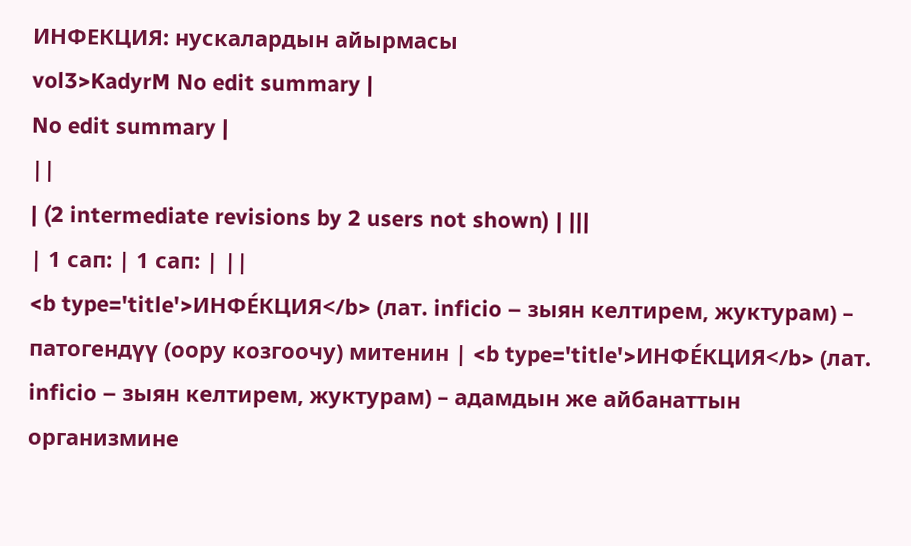ИНФЕКЦИЯ: нускалардын айырмасы
vol3>KadyrM No edit summary |
No edit summary |
||
| (2 intermediate revisions by 2 users not shown) | |||
| 1 сап: | 1 сап: | ||
<b type='title'>ИНФЕ́КЦИЯ</b> (лат. inficio – зыян келтирем, жуктурам) – патогендүү (оору козгоочу) митенин | <b type='title'>ИНФЕ́КЦИЯ</b> (лат. inficio – зыян келтирем, жуктурам) – адамдын же айбанаттын организмине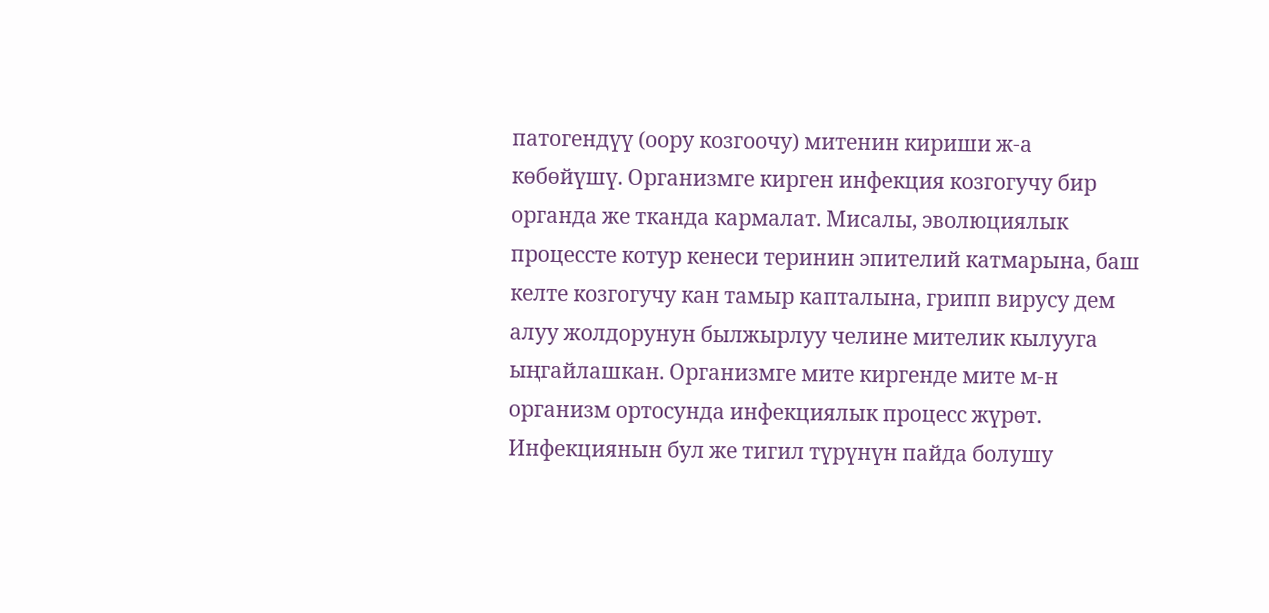патогендүү (оору козгоочу) митенин кириши ж-а көбөйүшү. Организмге кирген инфекция козгогучу бир органда же тканда кармалат. Мисалы, эволюциялык процессте котур кенеси теринин эпителий катмарына, баш келте козгогучу кан тамыр капталына, грипп вирусу дем алуу жолдорунун былжырлуу челине мителик кылууга ыңгайлашкан. Организмге мите киргенде мите м-н организм ортосунда инфекциялык процесс жүрөт. Инфекциянын бул же тигил түрүнүн пайда болушу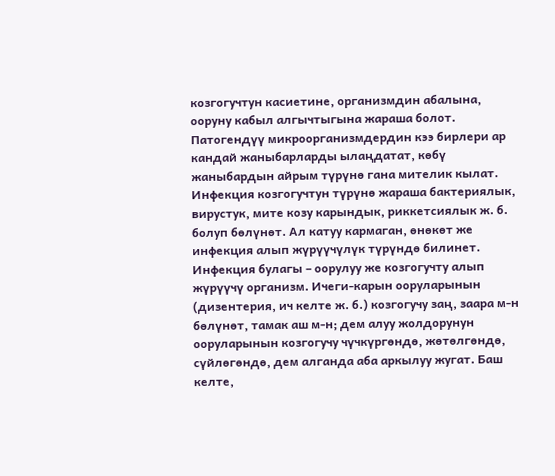козгогучтун касиетине, организмдин абалына, ооруну кабыл алгычтыгына жараша болот. Патогендүү микроорганизмдердин кээ бирлери ар кандай жаныбарларды ылаңдатат, көбү жаныбардын айрым түрүнө гана мителик кылат. Инфекция козгогучтун түрүнө жараша бактериялык, вирустук, мите козу карындык, риккетсиялык ж. б. болуп бөлүнөт. Ал катуу кармаган, өнөкөт же инфекция алып жүрүүчүлүк түрүндө билинет. Инфекция булагы – оорулуу же козгогучту алып жүрүүчү организм. Ичеги-карын ооруларынын (дизентерия, ич келте ж. б.) козгогучу заң, заара м-н бөлүнөт, тамак аш м-н; дем алуу жолдорунун ооруларынын козгогучу чүчкүргөндө, жөтөлгөндө, сүйлөгөндө, дем алганда аба аркылуу жугат. Баш келте,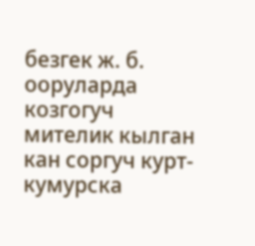безгек ж. б. ооруларда козгогуч мителик кылган кан соргуч курт-кумурска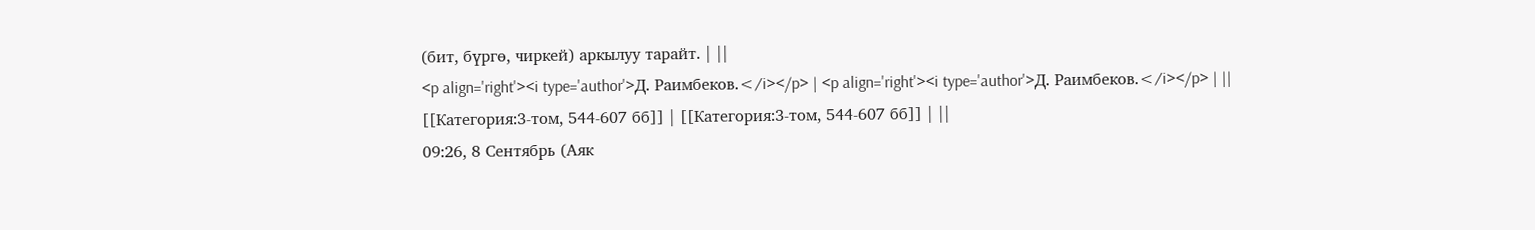(бит, бүргө, чиркей) аркылуу тарайт. | ||
<p align='right'><i type='author'>Д. Раимбеков.</i></p> | <p align='right'><i type='author'>Д. Раимбеков.</i></p> | ||
[[Категория:3-том, 544-607 бб]] | [[Категория:3-том, 544-607 бб]] | ||
09:26, 8 Сентябрь (Аяк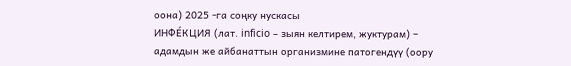оона) 2025 -га соңку нускасы
ИНФЕ́КЦИЯ (лат. inficio – зыян келтирем, жуктурам) – адамдын же айбанаттын организмине патогендүү (оору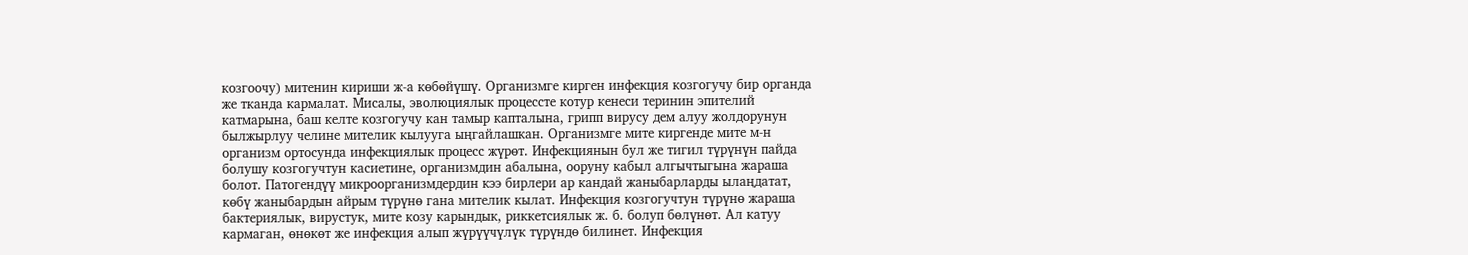козгоочу) митенин кириши ж-а көбөйүшү. Организмге кирген инфекция козгогучу бир органда же тканда кармалат. Мисалы, эволюциялык процессте котур кенеси теринин эпителий катмарына, баш келте козгогучу кан тамыр капталына, грипп вирусу дем алуу жолдорунун былжырлуу челине мителик кылууга ыңгайлашкан. Организмге мите киргенде мите м-н организм ортосунда инфекциялык процесс жүрөт. Инфекциянын бул же тигил түрүнүн пайда болушу козгогучтун касиетине, организмдин абалына, ооруну кабыл алгычтыгына жараша болот. Патогендүү микроорганизмдердин кээ бирлери ар кандай жаныбарларды ылаңдатат, көбү жаныбардын айрым түрүнө гана мителик кылат. Инфекция козгогучтун түрүнө жараша бактериялык, вирустук, мите козу карындык, риккетсиялык ж. б. болуп бөлүнөт. Ал катуу кармаган, өнөкөт же инфекция алып жүрүүчүлүк түрүндө билинет. Инфекция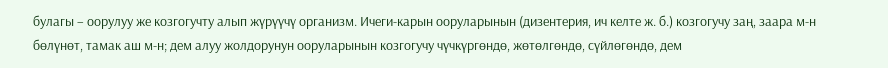булагы – оорулуу же козгогучту алып жүрүүчү организм. Ичеги-карын ооруларынын (дизентерия, ич келте ж. б.) козгогучу заң, заара м-н бөлүнөт, тамак аш м-н; дем алуу жолдорунун ооруларынын козгогучу чүчкүргөндө, жөтөлгөндө, сүйлөгөндө, дем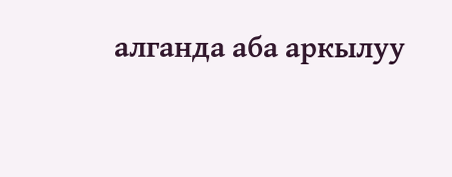алганда аба аркылуу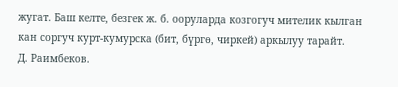жугат. Баш келте, безгек ж. б. ооруларда козгогуч мителик кылган кан соргуч курт-кумурска (бит, бүргө, чиркей) аркылуу тарайт.
Д. Раимбеков.